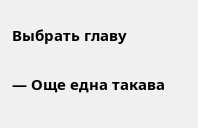Выбрать главу

— Още една такава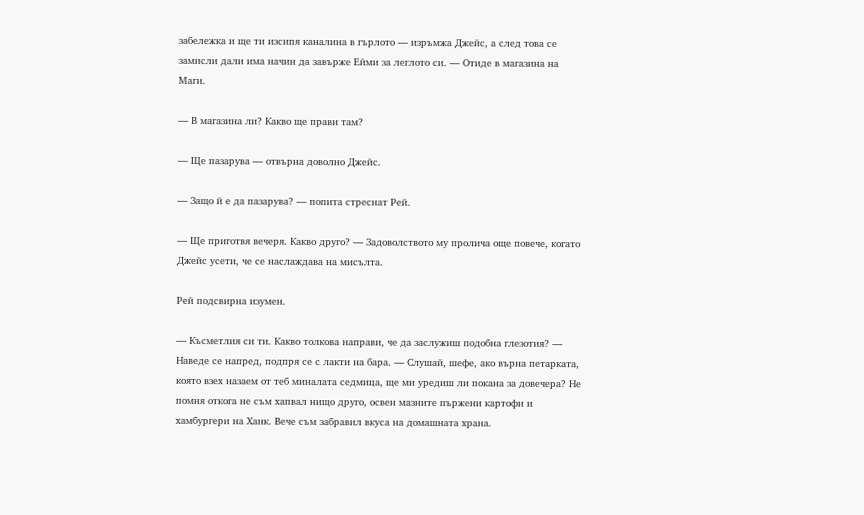забележка и ще ти изсипя каналина в гърлото — изръмжа Джейс, а след това се замисли дали има начин да завърже Ейми за леглото си. — Отиде в магазина на Маги.

— В магазина ли? Какво ще прави там?

— Ще пазарува — отвърна доволно Джейс.

— Защо й е да пазарува? — попита стреснат Рей.

— Ще приготвя вечеря. Какво друго? — Задоволството му пролича още повече, когато Джейс усети, че се наслаждава на мисълта.

Рей подсвирна изумен.

— Късметлия си ти. Какво толкова направи, че да заслужиш подобна глезотия? — Наведе се напред, подпря се с лакти на бара. — Слушай, шефе, ако върна петарката, която взех назаем от теб миналата седмица, ще ми уредиш ли покана за довечера? Не помня откога не съм хапвал нищо друго, освен мазните пържени картофи и хамбургери на Ханк. Вече съм забравил вкуса на домашната храна.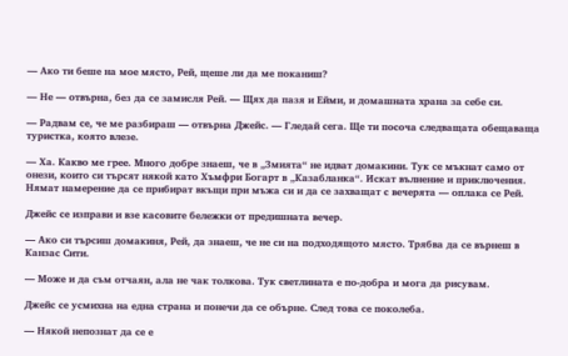— Ако ти беше на мое място, Рей, щеше ли да ме поканиш?

— Не — отвърна, без да се замисля Рей. — Щях да пазя и Ейми, и домашната храна за себе си.

— Радвам се, че ме разбираш — отвърна Джейс. — Гледай сега. Ще ти посоча следващата обещаваща туристка, която влезе.

— Ха. Какво ме грее. Много добре знаеш, че в „Змията“ не идват домакини. Тук се мъкнат само от онези, които си търсят някой като Хъмфри Богарт в „Казабланка“. Искат вълнение и приключения. Нямат намерение да се прибират вкъщи при мъжа си и да се захващат с вечерята — оплака се Рей.

Джейс се изправи и взе касовите бележки от предишната вечер.

— Ако си търсиш домакиня, Рей, да знаеш, че не си на подходящото място. Трябва да се върнеш в Канзас Сити.

— Може и да съм отчаян, ала не чак толкова. Тук светлината е по-добра и мога да рисувам.

Джейс се усмихна на една страна и понечи да се обърне. След това се поколеба.

— Някой непознат да се е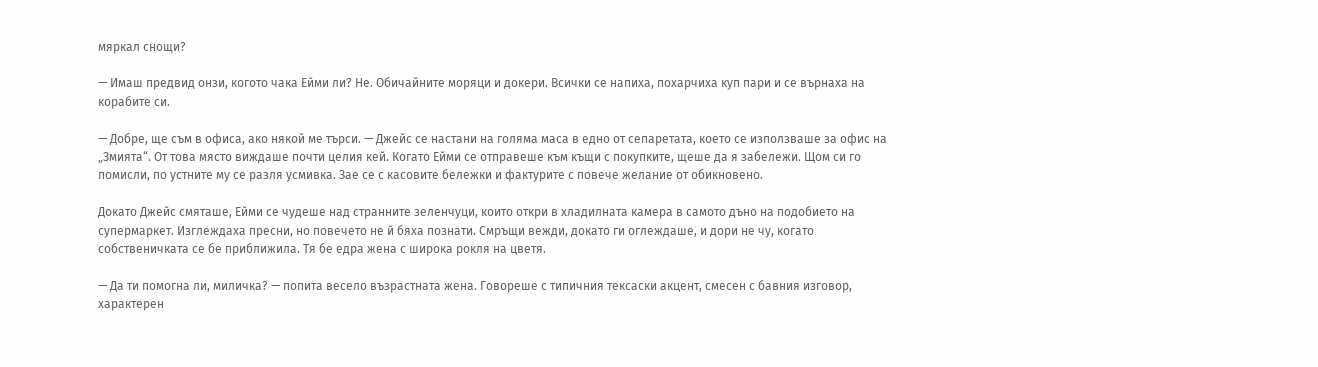мяркал снощи?

— Имаш предвид онзи, когото чака Ейми ли? Не. Обичайните моряци и докери. Всички се напиха, похарчиха куп пари и се върнаха на корабите си.

— Добре, ще съм в офиса, ако някой ме търси. — Джейс се настани на голяма маса в едно от сепаретата, което се използваше за офис на „Змията“. От това място виждаше почти целия кей. Когато Ейми се отправеше към къщи с покупките, щеше да я забележи. Щом си го помисли, по устните му се разля усмивка. Зае се с касовите бележки и фактурите с повече желание от обикновено.

Докато Джейс смяташе, Ейми се чудеше над странните зеленчуци, които откри в хладилната камера в самото дъно на подобието на супермаркет. Изглеждаха пресни, но повечето не й бяха познати. Смръщи вежди, докато ги оглеждаше, и дори не чу, когато собственичката се бе приближила. Тя бе едра жена с широка рокля на цветя.

— Да ти помогна ли, миличка? — попита весело възрастната жена. Говореше с типичния тексаски акцент, смесен с бавния изговор, характерен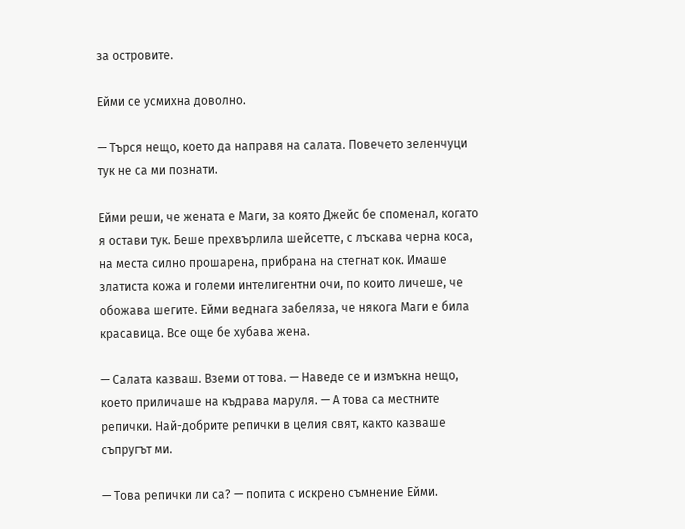за островите.

Ейми се усмихна доволно.

— Търся нещо, което да направя на салата. Повечето зеленчуци тук не са ми познати.

Ейми реши, че жената е Маги, за която Джейс бе споменал, когато я остави тук. Беше прехвърлила шейсетте, с лъскава черна коса, на места силно прошарена, прибрана на стегнат кок. Имаше златиста кожа и големи интелигентни очи, по които личеше, че обожава шегите. Ейми веднага забеляза, че някога Маги е била красавица. Все още бе хубава жена.

— Салата казваш. Вземи от това. — Наведе се и измъкна нещо, което приличаше на къдрава маруля. — А това са местните репички. Най-добрите репички в целия свят, както казваше съпругът ми.

— Това репички ли са? — попита с искрено съмнение Ейми.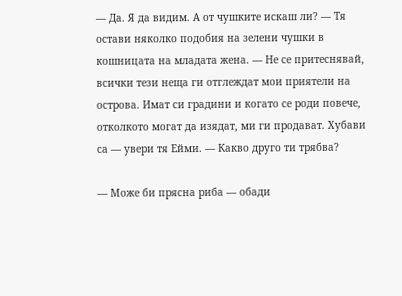— Да. Я да видим. А от чушките искаш ли? — Тя остави няколко подобия на зелени чушки в кошницата на младата жена. — Не се притеснявай, всички тези неща ги отглеждат мои приятели на острова. Имат си градини и когато се роди повече, отколкото могат да изядат, ми ги продават. Хубави са — увери тя Ейми. — Какво друго ти трябва?

— Може би прясна риба — обади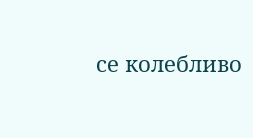се колебливо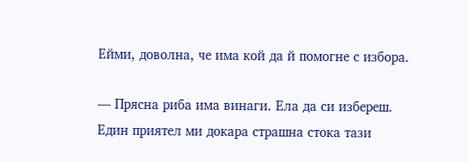Ейми, доволна, че има кой да й помогне с избора.

— Прясна риба има винаги. Ела да си избереш. Един приятел ми докара страшна стока тази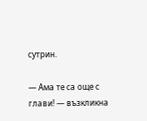сутрин.

— Ама те са още с глави! — възкликна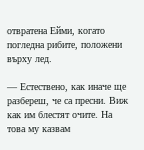отвратена Ейми, когато погледна рибите, положени върху лед.

— Естествено, как иначе ще разбереш, че са пресни. Виж как им блестят очите. На това му казвам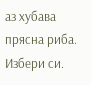аз хубава прясна риба. Избери си.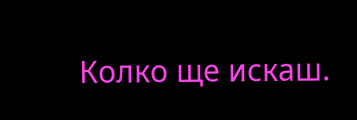Колко ще искаш.